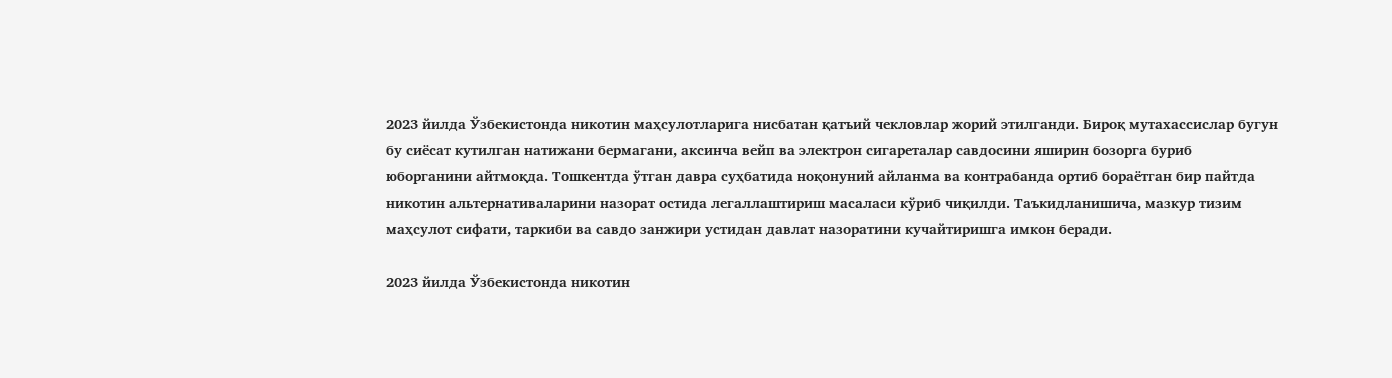2023 йилда Ўзбекистонда никотин маҳсулотларига нисбатан қатъий чекловлар жорий этилганди. Бироқ мутахассислар бугун бу сиёсат кутилган натижани бермагани, аксинча вейп ва электрон сигареталар савдосини яширин бозорга буриб юборганини айтмоқда. Тошкентда ўтган давра суҳбатида ноқонуний айланма ва контрабанда ортиб бораётган бир пайтда никотин альтернативаларини назорат остида легаллаштириш масаласи кўриб чиқилди. Таъкидланишича, мазкур тизим маҳсулот сифати, таркиби ва савдо занжири устидан давлат назоратини кучайтиришга имкон беради.

2023 йилда Ўзбекистонда никотин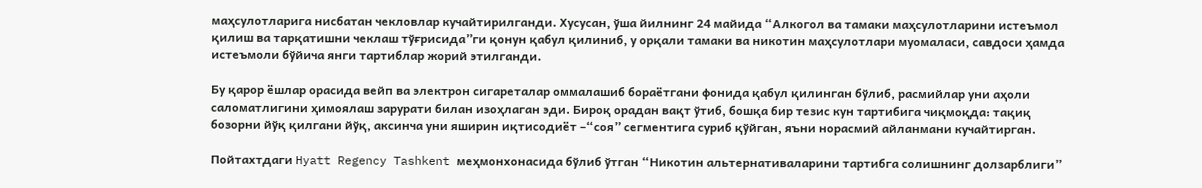маҳсулотларига нисбатан чекловлар кучайтирилганди. Хусусан, ўша йилнинг 24 майида “Алкогол ва тамаки маҳсулотларини истеъмол қилиш ва тарқатишни чеклаш тўғрисида”ги қонун қабул қилиниб, у орқали тамаки ва никотин маҳсулотлари муомаласи, савдоси ҳамда истеъмоли бўйича янги тартиблар жорий этилганди.

Бу қарор ёшлар орасида вейп ва электрон сигареталар оммалашиб бораётгани фонида қабул қилинган бўлиб, расмийлар уни аҳоли саломатлигини ҳимоялаш зарурати билан изоҳлаган эди. Бироқ орадан вақт ўтиб, бошқа бир тезис кун тартибига чиқмоқда: тақиқ бозорни йўқ қилгани йўқ, аксинча уни яширин иқтисодиёт –“соя” сегментига суриб қўйган, яъни норасмий айланмани кучайтирган.

Пойтахтдаги Hyatt Regency Tashkent меҳмонхонасида бўлиб ўтган “Никотин альтернативаларини тартибга солишнинг долзарблиги”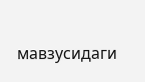мавзусидаги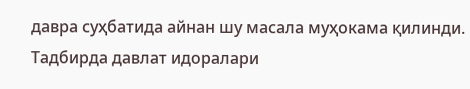давра суҳбатида айнан шу масала муҳокама қилинди. Тадбирда давлат идоралари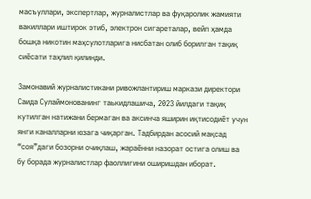масъуллари, экспертлар, журналистлар ва фуқаролик жамияти вакиллари иштирок этиб, электрон сигареталар, вейп ҳамда бошқа никотин маҳсулотларига нисбатан олиб борилган тақиқ сиёсати таҳлил қилинди.

Замонавий журналистикани ривожлантириш маркази директори Саида Сулаймонованинг таькидлашича, 2023 йилдаги тақиқ кутилган натижани бермаган ва аксинча яширин иқтисодиёт учун янги каналларни юзага чиқарган. Тадбирдан асосий мақсад “соя”даги бозорни очиқлаш, жараённи назорат остига олиш ва бу борада журналистлар фаоллигини оширишдан иборат.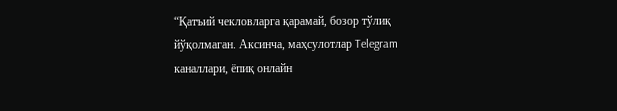“Қатъий чекловларга қарамай, бозор тўлиқ йўқолмаган. Аксинча, маҳсулотлар Telegram каналлари, ёпиқ онлайн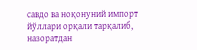савдо ва ноқонуний импорт йўллари орқали тарқалиб, назоратдан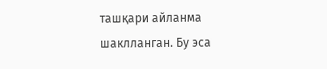ташқари айланма шаклланган. Бу эса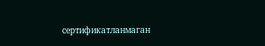сертификатланмаган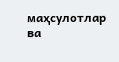маҳсулотлар ва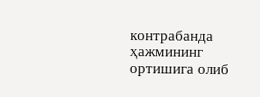контрабанда ҳажмининг ортишига олиб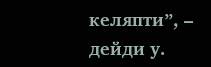келяпти”, – дейди у.